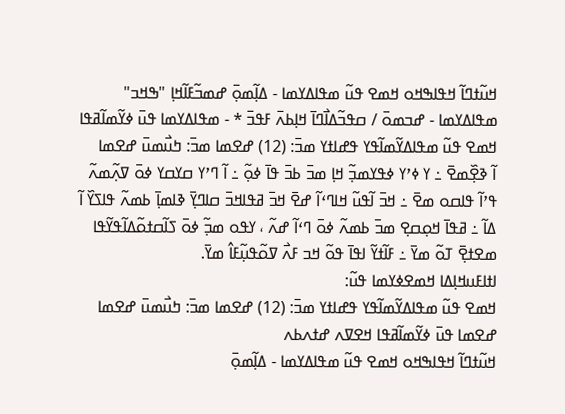ߞߎ߬ߙߣߊ߬ ߞߟߊߒߞߋ ߞߘߐ ߟߎ߬ ߘߟߊߡߌߘߊ - ߡߊ߲߬ߘߋ߲߫ ߝߘߏ߬ߓߊ߬ߞߊ߲ "ߒߞߏ" ߘߟߊߡߌߘߊ - ߝߏߘߋ߫ / ߛߟߏ߬ߡߊ߯ߣߊ߫ ߞߊ߲ߕߍ߫ ߓߟߏ߫ * - ߘߟߊߡߌߘߊ ߟߎ߫ ߦߌ߬ߘߊ߬ߥߟߊ
ߞߘߐ ߟߎ߬ ߘߟߊߡߌ߬ߘߊ߬ߟߌ ߟߝߊߙߌ ߘߏ߫: (12) ߝߐߘߊ ߘߏ߫: ߤߎ߯ߘߎ߫ ߝߐߘߊ
ߊ߬ ߢߐ߲߰ߘߐ߫ ߸ ߌ ߦߴߌ ߦߟߌߘߏ߲߬ ߞߊ߲ ߘߏ߫ ߕߏ߫ ߟߊ߫ ߦߋ߲߬ ߸ ߊ߬ ߣߴߌ ߛߌߛߌ ߦߋ߫ ߜߍ߲߬ߘߍ߬ ߟߴߊ߬ ߟߊߛߋ ߘߐ߫ ߸ ߞߏ߫ ߊ߬ߟߎ߬ ߞߊߣߵߊ߬ ߝߐ߫ ߞߏ߫ ߥߟߊߞߏ߫ ߛߊߣߌ߲߫ ߢߊߘߊ߲߫ ߕߘߍ߬ ߟߊߖߌ߰ ߊ߬ ߡߊ߬ ߸ ߥߟߊ߫ ߞߋ߲ߛߐ߲ ߘߏ߫ ߕߘߍ߬ ߦߋ߫ ߣߵߊ߬ ߝߍ߬ ، ߌߟߋ ߘߏ߲߬ ߦߋ߫ ߖߊ߬ߛߙߋ߬ߡߊ߬ߟߌ߬ߟߊ ߘߐߙߐ߲߫ ߠߋ߬ ߘߌ߫ ߸ ߓߊ߬ߙߌ߬ ߊߟߊ߫ ߟߋ߬ ߞߏ ߓߍ߯ ߜߋ߬ߟߎ߲߬ߓߊ߮ ߘߌ߫.
ߊߙߊߓߎߞߊ߲ߡߊ ߞߘߐߦߌߘߊ ߟߎ߬:
ߞߘߐ ߟߎ߬ ߘߟߊߡߌ߬ߘߊ߬ߟߌ ߟߝߊߙߌ ߘߏ߫: (12) ߝߐߘߊ ߘߏ߫: ߤߎ߯ߘߎ߫ ߝߐߘߊ
ߝߐߘߊ ߟߎ߫ ߦߌ߬ߘߊ߬ߥߟߊ ߞߐߜߍ ߝߙߍߕߍ
ߞߎ߬ߙߣߊ߬ ߞߟߊߒߞߋ ߞߘߐ ߟߎ߬ ߘߟߊߡߌߘߊ - ߡߊ߲߬ߘߋ߲߫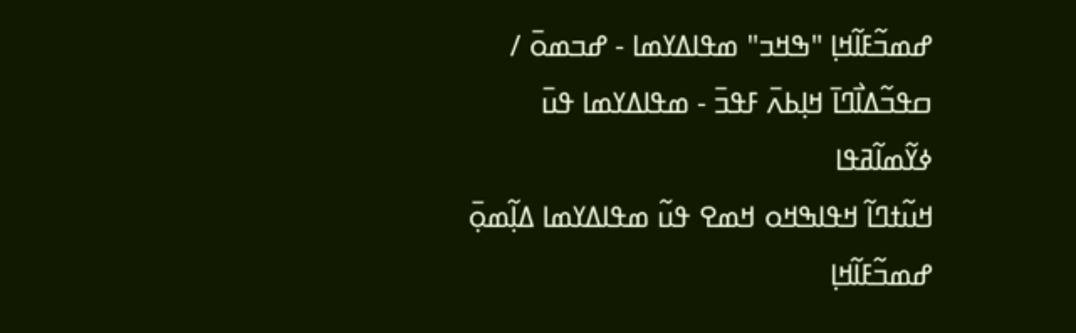ߝߘߏ߬ߓߊ߬ߞߊ߲ "ߒߞߏ" ߘߟߊߡߌߘߊ - ߝߏߘߋ߫ / ߛߟߏ߬ߡߊ߯ߣߊ߫ ߞߊ߲ߕߍ߫ ߓߟߏ߫ - ߘߟߊߡߌߘߊ ߟߎ߫ ߦߌ߬ߘߊ߬ߥߟߊ
ߞߎ߬ߙߣߊ߬ ߞߟߊߒߞߋ ߞߘߐ ߟߎ߬ ߘߟߊߡߌߘߊ ߡߊ߲߬ߘߋ߲߫ ߝߘߏ߬ߓߊ߬ߞߊ߲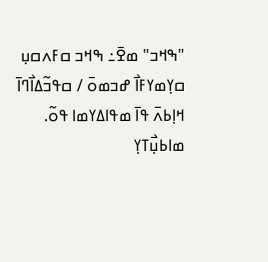"ߒߞߏ" ߘߐ߫߸ ߒߞߏ ߛߓߍߛߎ߲ ߛߌ߲ߘߌߓߊ߯ ߝߏߘߋ߫ / ߛߟߏ߬ߡߊ߯ߣߊ߫ ߞߊ߲ߕߍ߫ ߟߊ߫ ߘߟߊߡߌߘߊ ߟߋ߬.
ߘߊߕߎ߲߯ߠߌ߲